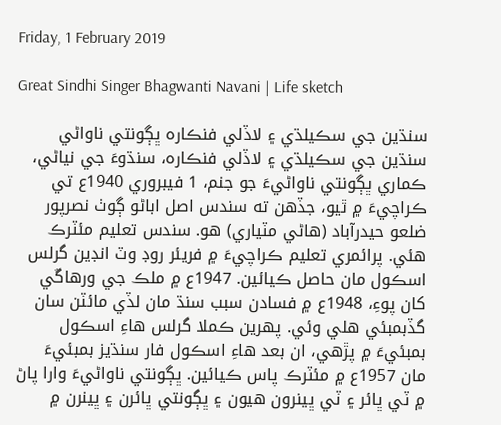Friday, 1 February 2019

Great Sindhi Singer Bhagwanti Navani | Life sketch

سنڌين جي سڪيلڌي ۽ لاڏلي فنڪاره ڀڳونتي ناواڻي
سنڌين جي سڪيلڌي ۽ لاڏلي فنڪاره، سنڌوءَ جي نياڻي، ڪماري ڀڳونتي ناواڻيءَ جو جنم، 1 فيبروري 1940ع تي ڪراچيءَ ۾ ٿيو، جڏهن ته سندس اصل اباڻو ڳوٺ نصرپور ضلعو حيدرآباد (هاڻي مٽياري) هو. سندس تعليم مئٽرڪ هئي. پرائمري تعليم ڪراچيءَ ۾ فريئر روڊ وٽ انڊين گرلس اسڪول مان حاصل ڪيائين. 1947ع ۾ ملڪ جي ورهاڱي کان پوءِ، 1948ع ۾ فسادن سبب سنڌ مان لڏي مائٽن سان گڏبمبئي هلي وئي. پهرين ڪملا گرلس هاءِ اسڪول بمبئيءَ ۾ پڙهي، ان بعد هاءِ اسڪول فار سنڌيز بمبئيءَ مان 1957ع ۾ مئٽرڪ پاس ڪيائين. ڀڳونتي ناواڻيءَ وارا پاڻ ۾ ٽي ڀائر ۽ ٽي ڀينرون هيون ۽ ڀڳونتي ڀائرن ۽ ڀينرن ۾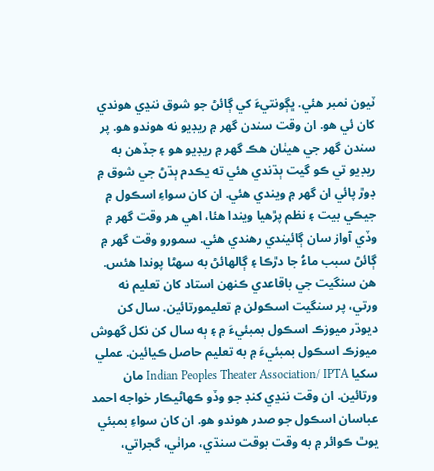ٽيون نمبر هئي. ڀڳونتيءَ کي ڳائڻ جو شوق ننڍي هوندي کان ئي هو. ان وقت سندن گھر ۾ ريڊيو نه هوندو هو. پر سندن گھر جي هيٺان هڪ گھر ۾ ريڊيو هو ۽ جڏهن به ريڊيو تي ڪو گيت ٻڌندي هئي ته يڪدم ٻڌڻ جي شوق ۾ ڊوڙ پائي ان گھر ۾ ويندي هئي. ان کان سواءِ اسڪول ۾ جيڪي بيت ۽ نظم پڙهيا ويندا هئا، اهي هر وقت گھر ۾ وڏي آواز سان ڳائيندي رهندي هئي. سمورو وقت گهر ۾ ڳائڻ سبب ماءُ جا دڙڪا ۽ ڳالهائڻ به سهڻا پوندا هئس. هن سنگيت جي باقاعدي ڪنهن استاد کان تعليم نه ورتي، پر سنگيت اسڪولن ۾ تعليمورتائين. سال کن ديوڌر ميوزڪ اسڪول بمبئيءَ ۾ ۽ ٻه سال کن نکل گھوش ميوزڪ اسڪول بمبئيءَ ۾ به تعليم حاصل ڪيائين. عملي سکيا Indian Peoples Theater Association/ IPTA مان ورتائين. ان وقت ننڍي کنڊ جو وڏو ڪهاڻيڪار خواجه احمد عباسان اسڪول جو صدر هوندو هو. ان کان سواءِ بمبئي يوٿ ڪوائر ۾ به وقت بوقت سنڌي، مراٺي، گجراتي،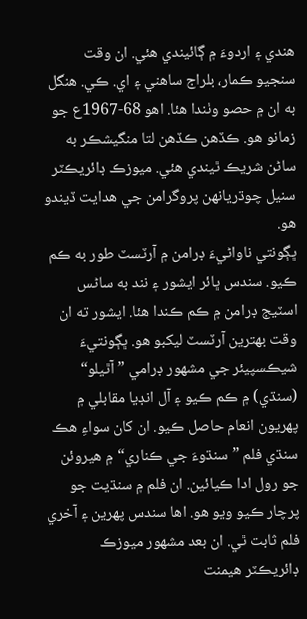هندي ۽ اردوءَ ۾ ڳائيندي هئي. ان وقت سنجيو ڪمار، بلراج ساهني ۽ اي. ڪي. هنگل به ان ۾ حصو وٺندا هئا. اهو 68-1967ع جو زمانو هو. ڪڏهن ڪڏهن لتا منگيشڪر به ساڻن شريڪ ٿيندي هئي. ميوزڪ ڊائريڪٽر سنيل چوڌريانهن پروگرامن جي هدايت ڏيندو هو.
ڀڳونتي ناواڻيءَ ڊرامن ۾ آرٽسٽ طور به ڪم ڪيو. سندس ڀائر ايشور ۽ نند به ساڻس اسٽيج ڊرامن ۾ ڪم ڪندا هئا. ايشور ته ان وقت بهترين آرٽسٽ ليکبو هو. ڀڳونتيءَ شيڪسپيئر جي مشهور ڊرامي ”آٿيلو“ (سنڌي) ۾ ڪم ڪيو ۽ آل انڊيا مقابلي ۾ پهريون انعام حاصل ڪيو. ان کان سواءِ هڪ سنڌي فلم ”سنڌوءَ جي ڪناري“ ۾ هيروئن جو رول ادا ڪيائين. ان فلم ۾ سنڌيت جو پرچار ڪيو ويو هو. اها سندس پهرين ۽ آخري فلم ثابت ٿي. ان بعد مشهور ميوزڪ ڊائريڪٽر هيمنت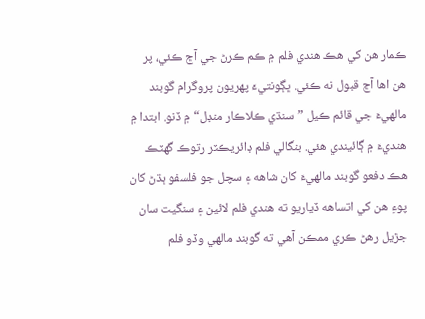ڪمار هن کي هڪ هندي فلم ۾ ڪم ڪرڻ جي آڇ ڪئي، پر هن اها آڇ قبول نه ڪئي. ڀڳونتيءَ پهريون پروگرام گوبند مالهيءَ جي قائم ڪيل ”سنڌي ڪلاڪار منڊل“ ۾ ڏنو. ابتدا ۾ هنديءَ ۾ ڳائيندي هئي. بنگالي فلم ڊائريڪٽر رتوڪ گھٽڪ هڪ دفعو گوبند مالهيءَ کان شاهه ۽ سچل جو فلسفو ٻڌڻ کان پوءِ هن کي اتساهه ڏياريو ته هندي فلم لائين ۽ سنگيت سان جڙيل رهڻ ڪري ممڪن آهي ته گوبند مالهي وڏو فلم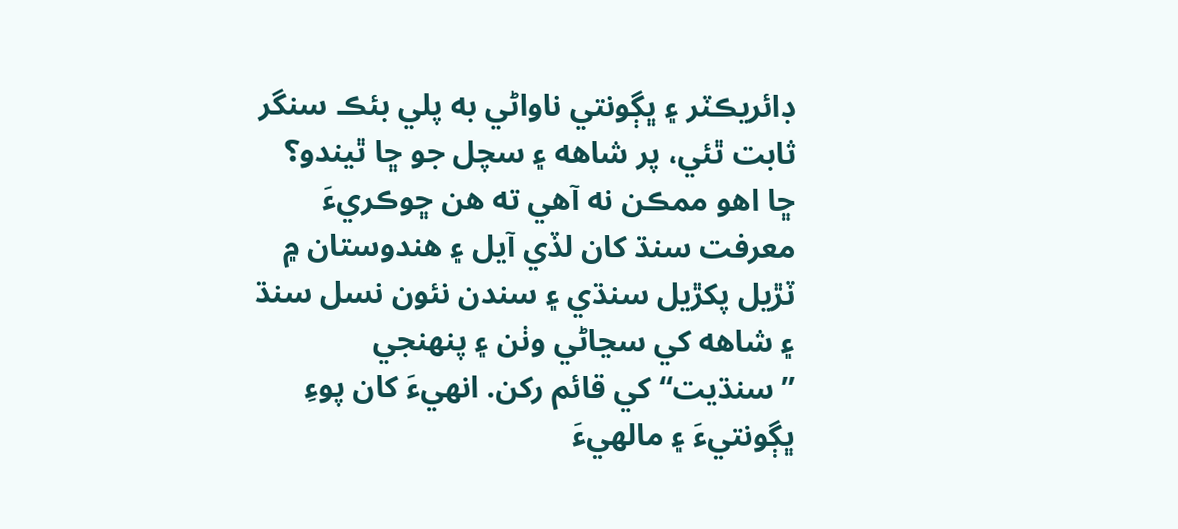ڊائريڪٽر ۽ ڀڳونتي ناواڻي به پلي بئڪ سنگر ثابت ٿئي، پر شاهه ۽ سچل جو ڇا ٿيندو؟ ڇا اهو ممڪن نه آهي ته هن ڇوڪريءَ معرفت سنڌ کان لڏي آيل ۽ هندوستان ۾ ٽڙيل پکڙيل سنڌي ۽ سندن نئون نسل سنڌ ۽ شاهه کي سڃاڻي وٺن ۽ پنهنجي ”سنڌيت“ کي قائم رکن. انهيءَ کان پوءِ ڀڳونتيءَ ۽ مالهيءَ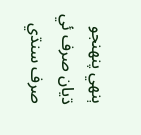ٻنهي پنهنجو ڌيان صرف ئي صرف سنڌي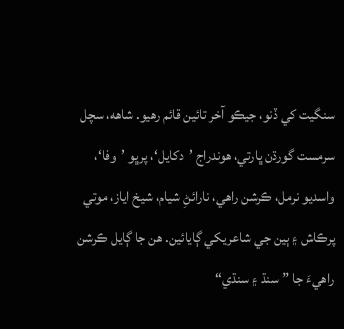سنگيت کي ڏنو، جيڪو آخر تائين قائم رهيو. شاهه، سچل سرمست گورڌن ڀارتي، هوندراج ’دکايل‘، پرڀو ’وفا‘، واسديو نرمل، ڪرشن راهي، نارائڻِ شيام، شيخ اياز، موتي پرڪاش ۽ ٻين جي شاعريکي ڳايائين. هن جا ڳايل ڪرشن راهيءَ جا ”سنڌ ۽ سنڌي“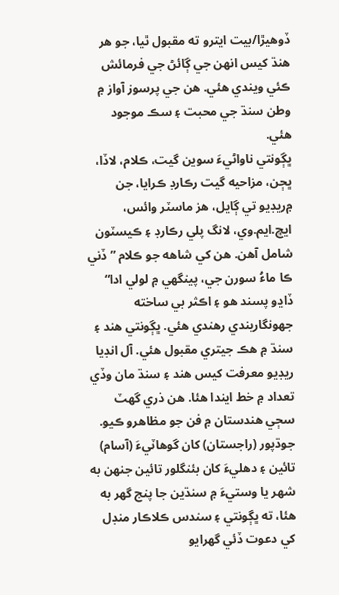ڏوهيڙا/بيت ايترو ته مقبول ٿيا، جو هر هنڌ کيس انهن جي ڳائڻ جي فرمائش ڪئي ويندي هئي. هن جي پرسوز آواز ۾ وطن سنڌ جي محبت ۽ سڪ موجود هئي.
ڀڳونتي ناواڻيءَ سوين گيت، ڪلام، لاڏا، ڀڄن، مزاحيه گيت رڪارڊ ڪرايا، جن ۾ريڊيو تي ڳايل، هز ماسٽر وائس، ايڇ.ايم.وي، لانگ پلي رڪارڊ ۽ ڪيسٽون شامل آهن. هن کي شاهه جو ڪلام ”ڏني ڪا ماءُ سورن جي، پينگھي ۾ لولي ادا“ ڏاڍو پسند هو ۽ اڪثر بي ساخته جھونگاريندي رهندي هئي. ڀڳونتي هند ۽ سنڌ ۾ هڪ جيتري مقبول هئي. آل انڊيا ريڊيو معرفت کيس هند ۽ سنڌ مان وڏي تعداد ۾ خط ايندا هئا. هن ذري گھٽ سڄي هندستان ۾ فن جو مظاهرو ڪيو. جوڌپور (راجستان) کان گوهاٽيءَ (آسام) تائين ۽ دهليءَ کان بئنگلور تائين جنهن به شهر يا وستيءَ ۾ سنڌين جا پنج گھر به هئا، ته ڀڳونتي ۽ سندس ڪلاڪار منڊل کي دعوت ڏئي گھرايو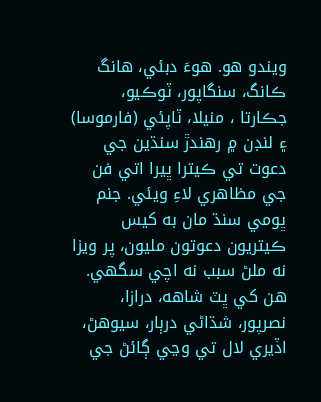ويندو هو. هوءَ دبئي، هانگ ڪانگ، سنگاپور، ٽوڪيو، جڪارتا ، منيلا، ٽاپئي (فارموسا) ۽ لنڊن ۾ رهندڙ سنڌين جي دعوت تي ڪيترا ڀيرا اتي فن جي مظاهري لاءِ ويئي. جنم ڀومي سنڌ مان به کيس ڪيتريون دعوتون مليون، پر ويزا نه ملڻ سبب نه اچي سگھي. هن کي ڀٽ شاهه، درازا، نصرپور، شڌاڻي درٻار، سيوهڻ، اڏيري لال تي وڃي ڳائڻ جي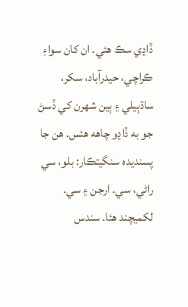ڏاڍي سڪ هئي. ان کان سواءِ ڪراچي، حيدرآباد، سکر، ساڌٻيلي ۽ ٻين شهرن کي ڏسڻ جو به ڏاڍو چاهه هئس. هن جا پسنديده سنگيتڪار: بلو، سي راڻي، سي. ارجن ۽ سي. لکميچند هئا. سندس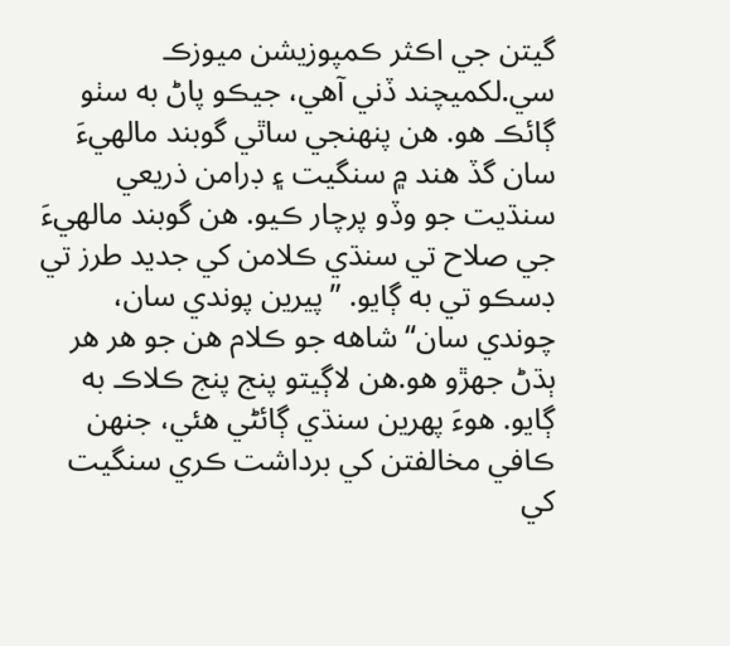گيتن جي اڪثر ڪمپوزيشن ميوزڪ سي.لکميچند ڏني آهي، جيڪو پاڻ به سٺو ڳائڪ هو. هن پنهنجي ساٿي گوبند مالهيءَ سان گڏ هند ۾ سنگيت ۽ ڊرامن ذريعي سنڌيت جو وڏو پرچار ڪيو. هن گوبند مالهيءَ جي صلاح تي سنڌي ڪلامن کي جديد طرز تي ڊسڪو تي به ڳايو. ”پيرين پوندي سان، چوندي سان“ شاهه جو ڪلام هن جو هر هر ٻڌڻ جهڙو هو.هن لاڳيتو پنج پنج ڪلاڪ به ڳايو. هوءَ پهرين سنڌي ڳائڻي هئي، جنهن ڪافي مخالفتن کي برداشت ڪري سنگيت کي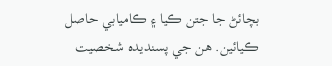بچائڻ جا جتن ڪيا ۽ ڪاميابي حاصل ڪيائين. هن جي پسنديده شخصيت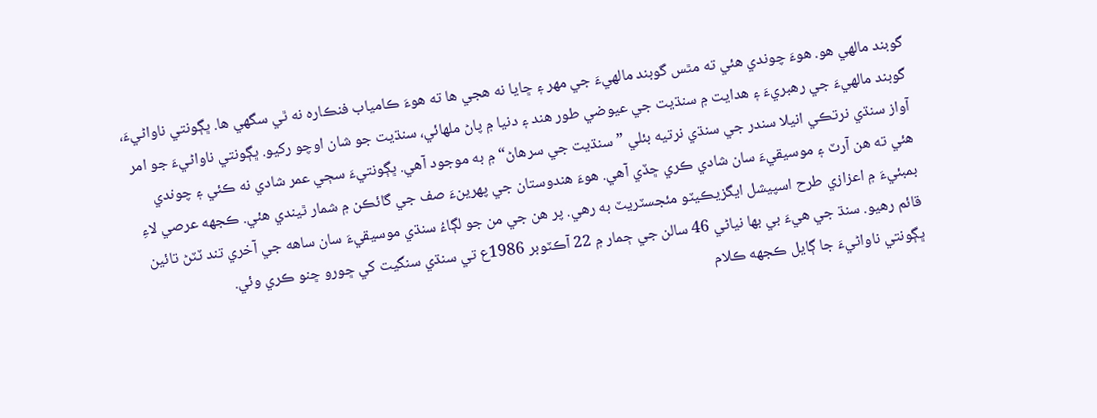گوبند مالهي هو. هوءَ چوندي هئي ته مٿس گوبند مالهيءَ جي مهر ۽ ڇايا نه هجي ها ته هوءَ ڪامياب فنڪاره نه ٿي سگھي ها. ڀڳونتي ناواڻيءَ، گوبند مالهيءَ جي رهبريءَ ۽ هدايت ۾ سنڌيت جي عيوضي طور هند ۽ دنيا ۾ پاڻ ملهائي، سنڌيت جو شان اوچو رکيو. ڀڳونتي ناواڻيءَ جو امر آواز سنڌي نرتڪي انيلا سندر جي سنڌي نرتيه بئلي ”سنڌيت جي سرهاڻ“ ۾ به موجود آهي. ڀڳونتيءَ سڄي عمر شادي نه ڪئي ۽ چوندي هئي ته هن آرٽ ۽ موسيقيءَ سان شادي ڪري ڇڏي آهي. هوءَ هندوستان جي پهرينءَ صف جي گائڪن ۾ شمار ٿيندي هئي. ڪجهه عرصي لاءِ بمبئيءَ ۾ اعزازي طرح اسپيشل ايگزيڪيٽو مئجسٽريٽ به رهي. پر هن جي من جو لڳاءُ سنڌي موسيقيءَ سان ساهه جي آخري تند ٽٽڻ تائين قائم رهيو. سنڌ جي هيءَ بي بها نياڻي 46 سالن جي ڄمار ۾ 22 آڪٽوبر 1986ع تي سنڌي سنگيت کي ڇورو ڇنو ڪري وئي.
ڀڳونتي ناواڻيءَ جا ڳايل ڪجهه ڪلام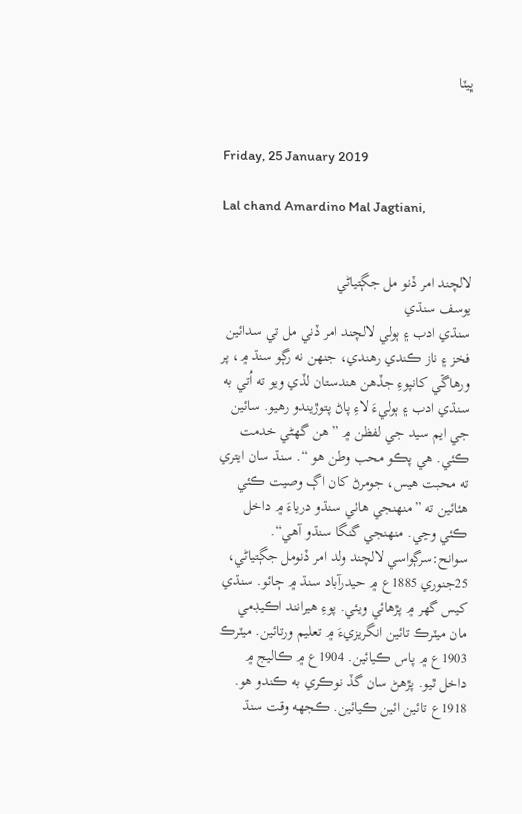ڀيٽا


Friday, 25 January 2019

Lal chand Amardino Mal Jagtiani,


لالچند امر ڏنو مل جڳتياڻي
يوسف سنڌي
سنڌي ادب ۽ ٻولي لالچند امر ڏني مل تي سدائين فخز ۽ ناز ڪندي رهندي، جنهن نه رڳو سنڌ ۾، پر ورهاڱي کانپوءِ جڏهن هندستان لڏي ويو ته اُتي به سنڌي ادب ۽ ٻوليءَ لاءِ پاڻ پتوڙيندو رهيو. سائين جي ايم سيد جي لفظن ۾ ”هن گهڻي خدمت ڪئي. هي پڪو محب وطن هو “. سنڌ سان ايتري ته محبت هيس، جومرڻ کان اڳ وصيت ڪئي هئائين ته ”منهنجي هاٺي سنڌو درياءَ ۾ داخل ڪئي وڃي. منهنجي گنگا سنڌو آهي“.
سوانح:سرڳواسي لالچند ولد امر ڏنومل جڳتياڻي، 25جنوري 1885ع ۾ حيدرآباد سنڌ ۾ ڄائو. سنڌي کيس گهر ۾ پڙهائي ويئي. پوءِ هيرانند اڪيڊمي مان ميٽرڪ تائين انگريزيءَ ۾ تعليم ورتائين. ميٽرڪ 1903ع ۾ پاس ڪيائين. 1904ع ۾ ڪاليج ۾ داخل ٿيو. پڙهڻ سان گڏ نوڪري به ڪندو هو. 1918ع تائين ائين ڪيائين. ڪجهه وقت سنڌ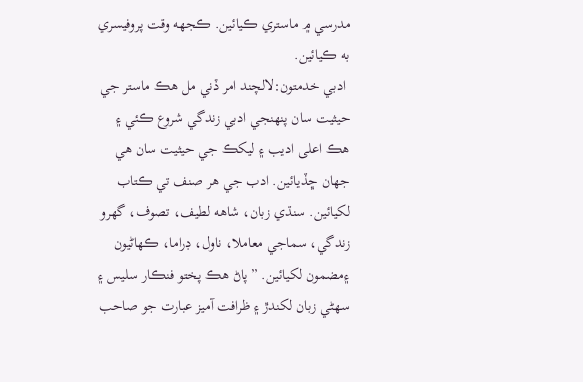مدرسي ۾ ماستري ڪيائين. ڪجهه وقت پروفيسري به ڪيائين.
 ادبي خدمتون:لالچند امر ڏني مل هڪ ماستر جي حيثيت سان پنهنجي ادبي زندگي شروع ڪئي ۽ هڪ اعلى اديب ۽ ليکڪ جي حيثيت سان هي جهان ڇڏيائين. ادب جي هر صنف تي ڪتاب لکيائين. سنڌي زبان، شاهه لطيف، تصوف، گهرو زندگي، سماجي معاملا، ناول، ڊراما، ڪهاڻيون ۽مضمون لکيائين. ”پاڻ هڪ پختو فنڪار سليس ۽ سهڻي زبان لکندڙ ۽ ظرافت آميز عبارت جو صاحب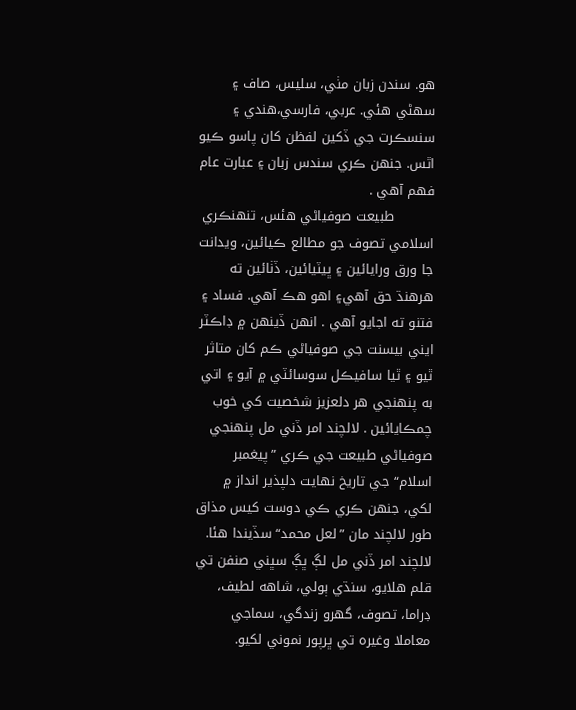هو. سندن زبان مٺي، سليس، صاف ۽ سهڻي هئي. عربي، فارسي،هندي ۽ سنسڪرت جي ڏکين لفظن کان پاسو ڪيو اٿس. جنهن ڪري سندس زبان ۽ عبارت عام فهم آهي .
         طبيعت صوفياڻي هئس، تنهنڪري اسلامي تصوف جو مطالع ڪيائين، ويدانت جا ورق ورايائين ۽ ڀيٽيائين، ڏٺائين ته هرهنڌ حق آهي۽ اهو هڪ آهي. فساد ۽ فتنو ته اجايو آهي . انهن ڏينهن ۾ ڊاڪٽر ايني بيسنت جي صوفياڻي ڪم کان متاثر ٿيو ۽ ٿيا سافيڪل سوسائٽي ۾ آيو ۽ اتي به پنهنجي هر دلعزيز شخصيت کي خوب چمڪايائين . لالچند امر ڏني مل پنهنجي صوفياڻي طبيعت جي ڪري ”پيغمبر اسلام“ جي تاريخ نهايت دلپذير انداز ۾ لکي، جنهن ڪري ڪي دوست کيس مذاق طور لالچند مان ”لعل محمد“ سڏيندا هئا. لالچند امر ڏني مل لڳ ڀڳ سڀني صنفن تي قلم هلايو، سنڌي ٻولي، شاهه لطيف، ڊراما، تصوف، گهرو زندگي، سماجي معاملا وغيره تي ڀرپور نموني لکيو.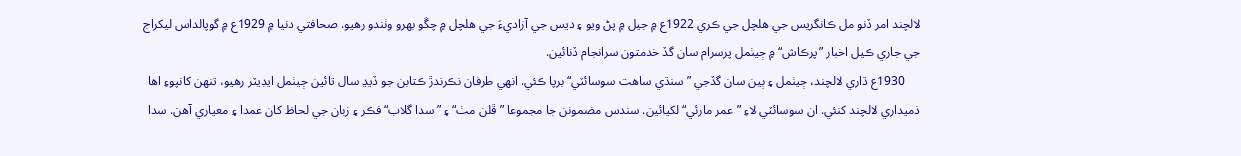لالچند امر ڏنو مل ڪانگريس جي هلچل جي ڪري 1922ع ۾ جيل ۾ پڻ ويو ۽ ديس جي آزاديءَ جي هلچل ۾ چڱو بهرو وٺندو رهيو. صحافتي دنيا ۾ 1929ع ۾ گوپالداس ليکراج جي جاري ڪيل اخبار ”پرڪاش“ ۾ ڄيٺمل پرسرام سان گڏ خدمتون سرانجام ڏنائين.
     1930ع ڌاري لالچند، ڄيٺمل ۽ ٻين سان گڏجي ”سنڌي ساهت سوسائٽي“ برپا ڪئي. انهي طرفان نڪرندڙ ڪتابن جو ڏيڍ سال تائين ڄيٺمل ايڊيٽر رهيو، تنهن کانپوءِ اها ذميداري لالچند کنئي. ان سوسائٽي لاءِ ”عمر مارئي“ لکيائين. سندس مضمونن جا مجموعا ”ڦلن مٺ“ ۽ ”سدا گلاب“ فڪر ۽ زبان جي لحاظ کان عمدا ۽ معياري آهن. سدا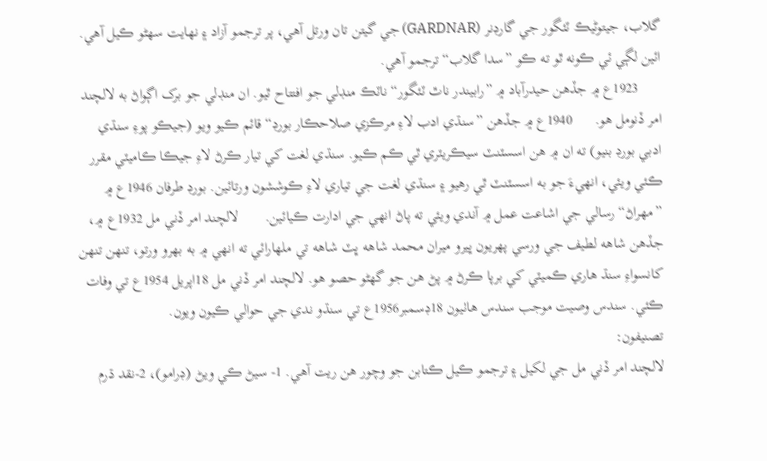گلاب، جيتوڻيڪ ٽئگور جي گارڊنر (GARDNAR) جي گيتن تان ورتل آهي، پر ترجمو آزاد ۽ نهايت سهڻو ڪيل آهي. ائين لڳي ئي ڪونه ٿو ته ڪو ”سدا گلاب“ ترجمو آهي.
      1923ع ۾ جڏهن حيدرآباد ۾ ”رابيندر ناٿ ٽئگور“ ناٽڪ منڊلي جو افتتاح ٿيو. ان منڊلي جو برک اڳواڻ به لالچند امر ڏنومل هو.      1940ع ۾ جڏهن ”سنڌي ادب لاءِ مرڪزي صلاحڪار بورڊ“ قائم ڪيو ويو (جيڪو پوءِ سنڌي ادبي بورڊ بنيو) ته ان ۾ هن اسسٽنٽ سيڪريٽري ٿي ڪم ڪيو. سنڌي لغت کي تيار ڪرڻ لاءِ جيڪا ڪاميٽي مقرر ڪئي ويئي، انهيءَ جو به اسسٽنٽ ٿي رهيو ۽ سنڌي لغت جي تياري لاءِ ڪوششون ورتائين. بورڊ طرفان 1946ع ۾ ”مهراڻ“ رسالي جي اشاعت عمل ۾ آندي ويئي ته پاڻ انهي جي ادارت ڪيائين.       لالچند امر ڏني مل 1932ع ۾، جڏهن شاهه لطيف جي ورسي پهريون ڀيرو ميران محمد شاهه ڀٽ شاهه تي ملهارائي ته انهي ۾ به بهرو ورتو، تنهن تنهن کانسواءِ سنڌ هاري ڪميٽي کي برپا ڪرڻ ۾ پڻ هن جو گهڻو حصو هو. لالچند امر ڏني مل 18اپريل 1954ع تي وفات ڪئي. سندس وصيت موجب سندس هاٺيون 18ڊسمبر1956ع تي سنڌو ندي جي حوالي ڪيون ويون.
تصنيفون:
لالچند امر ڏني مل جي لکيل ۽ ترجمو ڪيل ڪتابن جو وچور هن ريت آهي. 1- سيڻ ڪي ويڻ (ڊرامو)، 2-نقد ڌرم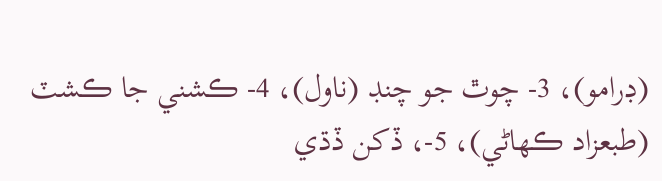(ڊرامو)، 3- چوٿ جو چنڊ (ناول)، 4- ڪشني جا ڪشٽ (طبعزاد ڪهاڻي)، 5-، ڏکن ڏڌي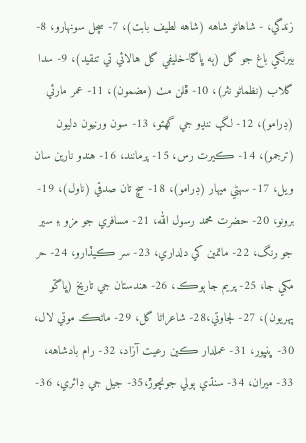زندگي، - شاهاڻو شاهه (شاهه لطيف بابت)، 7- سچل سونهارو، 8- بيرنگي باغ جو گل (ٻه ڀاڱا-خليفي گل هالائي تي تنقيد)، 9- سدا گلاب (نظماڻو نثر)، 10- ڦلن مٺ (مضمون)، 11- عمر مارئي (ڊرامو)، 12- لڳ ننڍو جي گهڻو، 13- سون ورنيون دليون (ترجمو)، 14- ڪيرت رس، 15- پرمانند، 16- هندو نارين سان ويل، 17- سهڻي ميهار (ڊرامو)، 18- سچ تان صدقي (ناول)، 19- برونو، 20- حضرت محمد رسول الله، 21- مسافري جو مزو ۽ سير جو رنگ، 22- ماتمين کي دلداري، 23- سر ڪيڏارو، 24- حر مکي جا، 25- پريم جا ٻوڪ، 26- هندستان جي تاريخ (ڀاڱو پهريون)، 27- لڄاوتي،28- شاعراڻا گل، 29- ماڻڪ موتي لال، 30- ڀنڀور، 31- عملدار ڪين رعيت آزاد، 32- رام بادشاهه، 33- ميران، 34- سنڌي ٻولي جونچوڙ،35- جيل جي ڊائري، 36-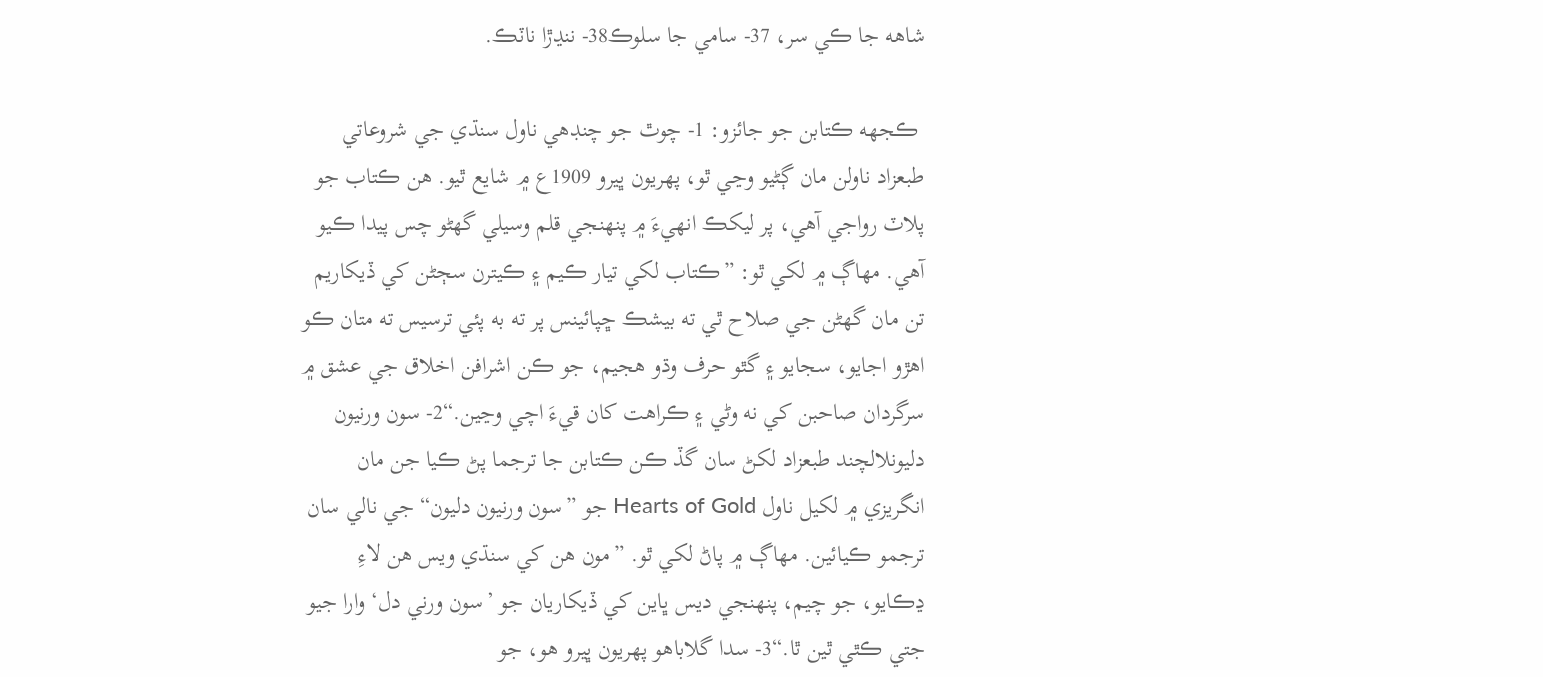شاهه جا ڪي سر، 37- سامي جا سلوڪ38- ننڍڙا ناٽڪ.

 ڪجهه ڪتابن جو جائزو: 1- چوٿ جو چنڊهي ناول سنڌي جي شروعاتي طبعزاد ناولن مان ڳڻيو وڃي ٿو، پهريون ڀيرو 1909ع ۾ شايع ٿيو. هن ڪتاب جو پلاٽ رواجي آهي، پر ليکڪ انهيءَ ۾ پنهنجي قلم وسيلي گهڻو چس پيدا ڪيو آهي. مهاڳ ۾ لکي ٿو: ”ڪتاب لکي تيار ڪيم ۽ ڪيترن سڄڻن کي ڏيکاريم تن مان گهڻن جي صلاح ٿي ته بيشڪ ڇپائينس پر ته به پئي ترسيس ته متان ڪو اهڙو اجايو، سجايو ۽ گٿو حرف وڌو هجيم، جو ڪن اشرافن اخلاق جي عشق ۾ سرگردان صاحبن کي نه وڻي ۽ ڪراهت کان قيءَ اچي وڃين.“2- سون ورنيون دليونلالچند طبعزاد لکڻ سان گڏ ڪن ڪتابن جا ترجما پڻ ڪيا جن مان انگريزي ۾ لکيل ناول Hearts of Gold جو ”سون ورنيون دليون“ جي نالي سان ترجمو ڪيائين. مهاڳ ۾ پاڻ لکي ٿو. ”مون هن کي سنڌي ويس هن لاءِ ڍڪايو، جو چيم، پنهنجي ديس ڀاين کي ڏيکاريان جو ’سون ورني دل‘ وارا جيو جتي ڪٿي ٿين ٿا.“3- سدا گلاباهو پهريون ڀيرو هو، جو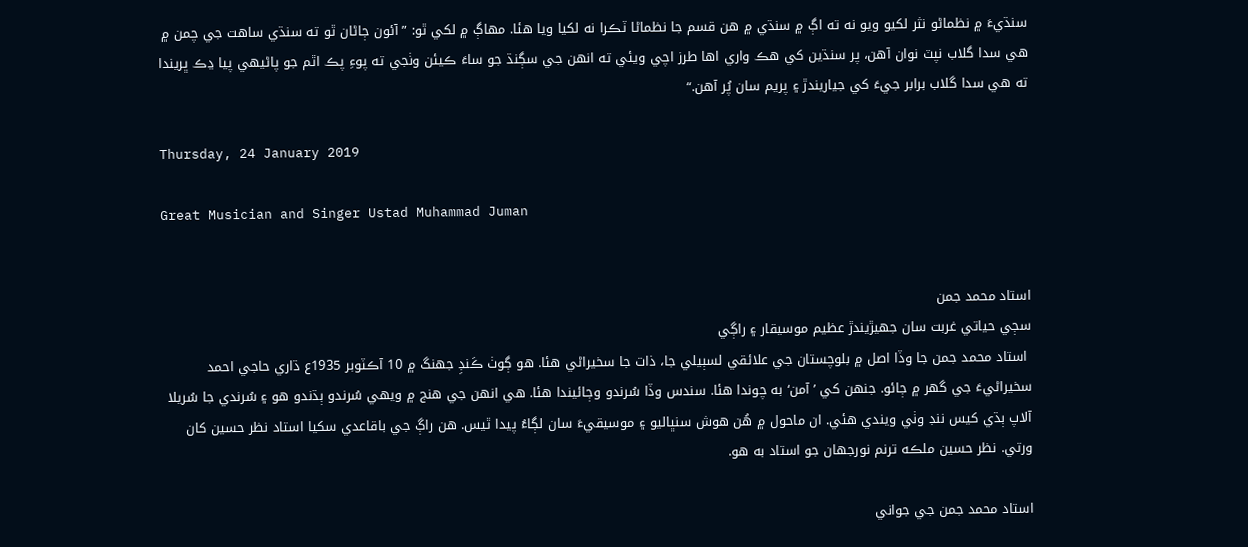سنڌيءَ ۾ نظماڻو نثر لکيو ويو نه ته اڳ ۾ سنڌي ۾ هن قسم جا نظماڻا ٽڪرا نه لکيا ويا هئا. مهاڳ ۾ لکي ٿو: ”آئون ڄاڻان ٿو ته سنڌي ساهت جي چمن ۾ هي سدا گلاب نپٽ نوان آهن، پر سنڌين کي هڪ واري اها طرز اچي ويئي ته انهن جي سڳنڌ جو ساءَ ڪيئن وٺجي ته پوءِ پڪ اٿم جو پاڻيهي پيا ڍڪ ڀريندا ته هي سدا گلاب برابر جيءَ کي جياريندڙ ۽ پريم سان پُر آهن.“

Thursday, 24 January 2019

Great Musician and Singer Ustad Muhammad Juman


استاد محمد جمن
سڄي حياتي غربت سان جهيڙيندڙ عظيم موسيقار ۽ راڳي
 استاد محمد جمن جا وڏا اصل ۾ بلوچستان جي علائقي لسٻيلي جا، ذات جا سخيراڻي هئا. هو ڳوٺ ڪَنڊِ جهنگ ۾ 10 آڪٽوبر 1935ع ڌاري حاجي احمد سخيراڻيءَ جي گهر ۾ ڄائو. جنهن کي ’آمن‘ به چوندا هئا. سندس وڏا سُرندو وڄائيندا هئا. هي انهن جي هنج ۾ ويهي سُرندو ٻڌندو هو ۽ سُرندي جا سُريلا آلاپ ٻڌي کيس ننڊ وٺي ويندي هئي. ان ماحول ۾ هُن هوش سنڀاليو ۽ موسيقيءَ سان لڳاءُ پيدا ٿيس. هن راڳ جي باقاعدي سکيا استاد نظر حسين کان ورتي. نظر حسين ملڪه ترنم نورجهان جو استاد به هو.

استاد محمد جمن جي جواني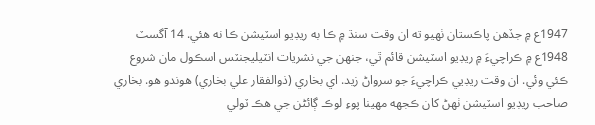1947ع ۾ جڏهن پاڪستان ٺهيو ته ان وقت سنڌ ۾ ڪا به ريڊيو اسٽيشن ڪا نه هئي. 14 آگسٽ 1948ع ۾ ڪراچيءَ ۾ ريڊيو اسٽيشن قائم ٿي، جنهن جي نشريات انٽيليجنٽس اسڪول مان شروع ڪئي وئي. ان وقت ريڊيي ڪراچيءَ جو سرواڻ زيد. اي بخاري (ذوالفقار علي بخاري) هوندو هو. بخاري صاحب ريڊيو اسٽيشن ٺهڻ کان ڪجهه مهينا پوءِ لوڪ ڳائڻن جي هڪ ٽولي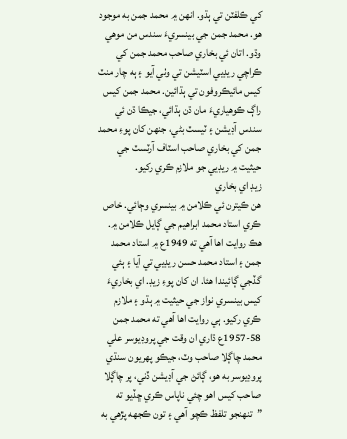کي ڪلفٽن تي ٻڌو. انهن ۾ محمد جمن به موجود هو. محمد جمن جي بينسريءَ سندس من موهي وڌو. اتان ئي بخاري صاحب محمد جمن کي ڪراچي ريڊيي اسٽيشن تي وٺي آيو ۽ ٻه چار منٽ کيس مائيڪروفون تي ٻڌائين. محمد جمن کيس راڳ ڪوهياريءَ مان ڌن ٻڌائي، جيڪا ڌن ئي سندس آڊيشن ۽ ٽيسٽ بڻي، جنهن کان پوءِ محمد جمن کي بخاري صاحب اسٽاف آرٽسٽ جي حيثيت ۾ ريڊيي جو ملازم ڪري رکيو.
زيڊ اي بخاري
هن ڪيترن ئي ڪلامن ۾ بينسري وڄائي. خاص ڪري استاد محمد ابراهيم جي ڳايل ڪلامن ۾. هڪ روايت اها آهي ته 1949ع ۾ استاد محمد جمن ۽ استاد محمد حسن ريڊيي تي آيا ۽ ٻئي گڏجي ڳائيندا هئا. ان کان پوءِ زيڊ. اي بخاريءَ کيس بينسري نواز جي حيثيت ۾ ٻڌو ۽ ملازم ڪري رکيو. ٻي روايت اها آهي ته محمد جمن 58-1957ع ڌاري ان وقت جي پروڊيوسر علي محمد چاڳلا صاحب وٽ، جيڪو پهريون سنڌي پروڊيوسر به هو، ڳائڻ جي آڊيشن ڏني، پر چاڳلا صاحب کيس اهو چئي ناپاس ڪري ڇڏيو ته ”تنهنجو تلفظ ڪچو آهي ۽ تون ڪجهه پڙهي به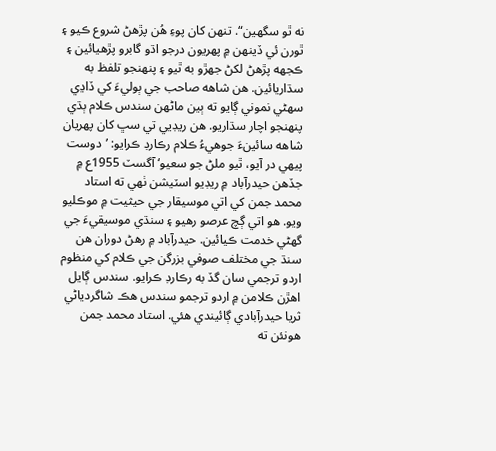نه ٿو سگهين“. تنهن کان پوءِ هُن پڙهڻ شروع ڪيو ۽ ٿورن ئي ڏينهن ۾ پهريون درجو اڌو گابرو پڙهيائين ۽ ڪجهه پڙهڻ لکڻ جهڙو به ٿيو ۽ پنهنجو تلفظ به سڌاريائين. هن شاهه صاحب جي ٻوليءَ کي ڏاڍي سهڻي نموني ڳايو ته ٻين ماڻهن سندس ڪلام ٻڌي پنهنجو اچار سڌاريو. هن ريڊيي تي سڀ کان پهريان شاهه سائينءَ جوهيءُ ڪلام رڪارڊ ڪرايو: ’دوست پيهي در آيو، ٿيو ملڻ جو سعيو‘ آگسٽ 1955ع ۾ جڏهن حيدرآباد ۾ ريڊيو اسٽيشن ٺهي ته استاد محمد جمن کي اتي موسيقار جي حيثيت ۾ موڪليو ويو. هو اتي ڳچ عرصو رهيو ۽ سنڌي موسيقيءَ جي گهڻي خدمت ڪيائين. حيدرآباد ۾ رهڻ دوران هن سنڌ جي مختلف صوفي بزرگن جي ڪلام کي منظوم اردو ترجمي سان گڏ به رڪارڊ ڪرايو. سندس ڳايل اهڙن ڪلامن ۾ اردو ترجمو سندس هڪ شاگردياڻي ثريا حيدرآبادي ڳائيندي هئي. استاد محمد جمن هونئن ته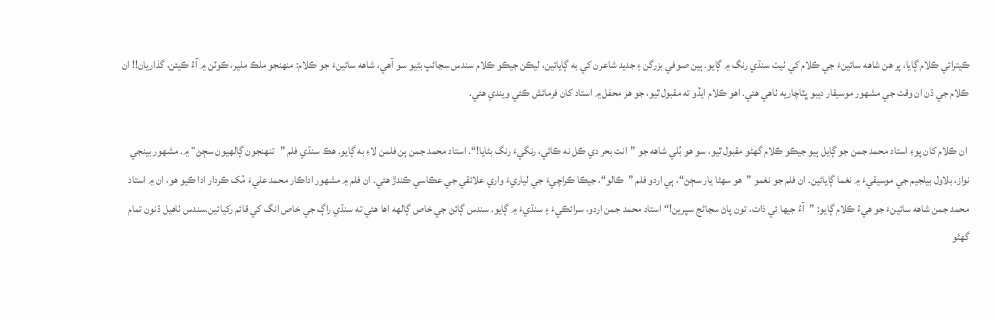ڪيترائي ڪلام ڳايا، پر هن شاهه سائينءَ جي ڪلام کي ٺيٺ سنڌي رنگ ۾ ڳايو. ٻين صوفي بزرگن ۽ جديد شاعرن کي به ڳايائين، ليڪن جيڪو ڪلام سندس سڃاڻپ بڻيو سو آهي، شاهه سائينءَ جو ڪلام: منهنجو ملڪ ملير، ڪوٽن ۾ آءُ ڪيئن، گذاريان!! ان ڪلام جي ڌن ان وقت جي مشهور موسيقار ديبو ڀٽاچاريه ٺاهي هئي. اهو ڪلام ايڏو ته مقبول ٿيو، جو هر محفل ۾ استاد کان فرمائش ڪئي ويندي هئي.

 ان ڪلام کان پوءِ استاد محمد جمن جو ڳايل ٻيو جيڪو ڪلام گهڻو مقبول ٿيو، سو هو بُلي شاهه جو ”انت بحر دي ڪل نه ڪائي، رنگيءَ رنگ بڻايا!“. استاد محمد جمن ٻن فلمن لاءِ به ڳايو. هڪ سنڌي فلم ”تنهنجون ڳالهيون سڄڻ“ ۾. مشهور بينجي نواز، بلاول بيلجيم جي موسيقيءَ ۾ نغما ڳايائين. ان فلم جو نغمو ”هو سهڻا يار سڄڻ“، ٻي اردو فلم ”ڪالو“، جيڪا ڪراچيءَ جي لياريءَ واري علائقي جي عڪاسي ڪندڙ هئي. ان فلم ۾ مشهور اداڪار محمد عليءَ مُک ڪردار ادا ڪيو هو، ان ۾ استاد محمد جمن شاهه سائينءَ جو هيءُ ڪلام ڳايو: ”آءُ جيها ئي ذات، تون پاڻ سڃاڻج سپرين!“ استاد محمد جمن اردو، سرائڪيءَ ۽ سنڌيءَ ۾ ڳايو. سندس ڳائڻ جي خاص ڳالهه اها هئي ته سنڌي راڳ جي خاص انگ کي قائم رکيائين.سندس ٺاهيل ڌنون تمام گهڻو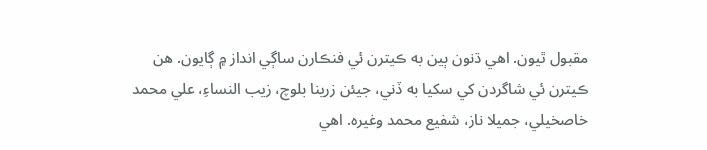مقبول ٿيون. اهي ڌنون ٻين به ڪيترن ئي فنڪارن ساڳي انداز ۾ ڳايون. هن ڪيترن ئي شاگردن کي سکيا به ڏني، جيئن زرينا بلوچ، زيب النساءِ، علي محمد خاصخيلي، جميلا ناز، شفيع محمد وغيره. اهي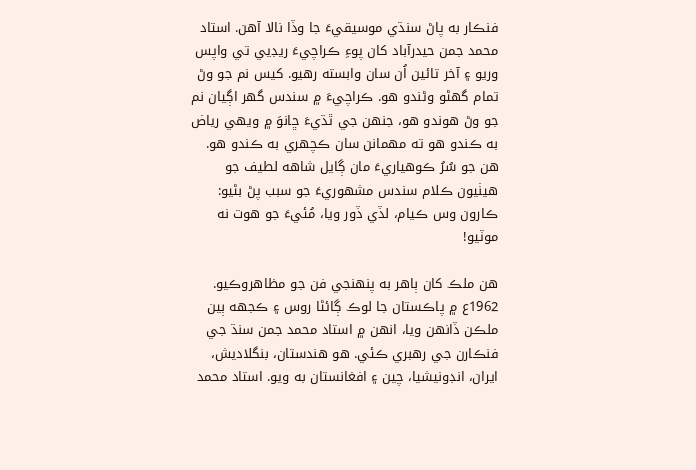فنڪار به پاڻ سنڌي موسيقيءَ جا وڏا نالا آهن. استاد محمد جمن حيدرآباد کان پوءِ ڪراچيءَ ريڊيي تي واپس وريو ۽ آخر تائين اُن سان وابسته رهيو. کيس نم جو وڻ تمام گهڻو وڻندو هو. ڪراچيءَ ۾ سندس گهر اڳيان نم جو وڻ هوندو هو، جنهن جي ٿڌيءَ ڇانوَ ۾ ويهي رياض به ڪندو هو ته مهمانن سان ڪچهري به ڪندو هو. هن جو سُرُ ڪوهياريءَ مان ڳايل شاهه لطيف جو هيٺيون ڪلام سندس مشهوريءَ جو سبب پڻ بڻيو: ڪارون وس ڪيام، لڏي ڏور ويا، مُئيءَ جو هوت نه موٽيو!

هن ملڪ کان ٻاهر به پنهنجي فن جو مظاهروڪيو. 1962ع ۾ پاڪستان جا لوڪ ڳائڻا روس ۽ ڪجهه ٻين ملڪن ڏانهن ويا، انهن ۾ استاد محمد جمن سنڌ جي فنڪارن جي رهبري ڪئي. هو هندستان، بنگلاديش، ايران، انڊونيشيا، چين ۽ افغانستان به ويو. استاد محمد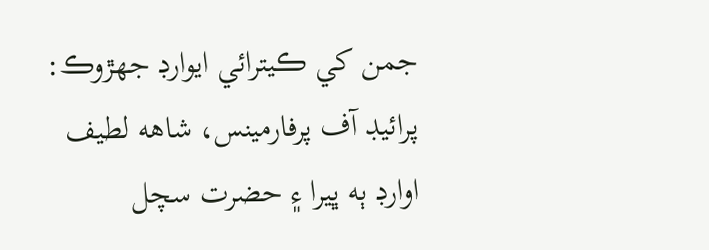جمن کي ڪيترائي ايوارڊ جهڙوڪ: پرائيڊ آف پرفارمينس، شاهه لطيف اوارڊ ٻه ڀيرا ۽ حضرت سچل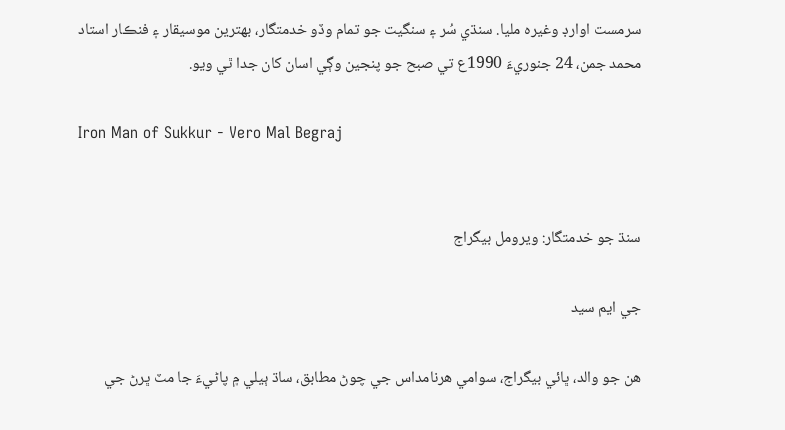سرمست اوارڊ وغيره مليا. سنڌي سُر ۽ سنگيت جو تمام وڏو خدمتگار، بهترين موسيقار ۽ فنڪار استاد محمد جمن، 24 جنوريءَ 1990ع تي صبح جو پنجين وڳي اسان کان جدا ٿي ويو.

Iron Man of Sukkur - Vero Mal Begraj


سنڌ جو خدمتگار: ويرومل بيگراج

جي ايم سيد

هن جو والد، ڀائي بيگراج، سوامي هرنامداس جي چوڻ مطابق، ساڌ ٻيلي ۾ پاڻيءَ جا مٽ ڀرڻ جي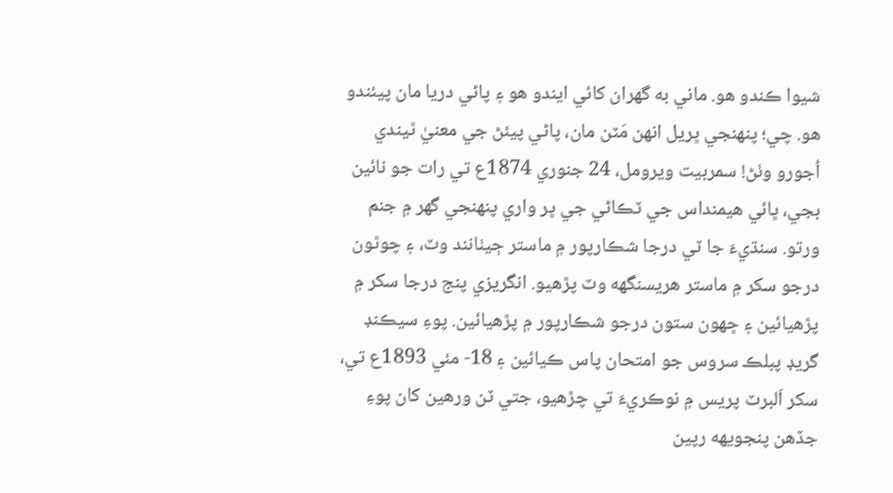شيوا ڪندو هو. ماني به گهران کائي ايندو هو ۽ پاڻي دريا مان پيئندو هو. چي؛ پنهنجي ڀريل انهن مَٽن مان، پاڻي پيئڻ جي معنيٰ ٿيندي اُجورو وٺڻ! سمربيت ويرومل، 24 جنوري 1874ع تي رات جو نائين بجي، ڀائي هيمنداس جي ٽڪاڻي جي ڀر واري پنهنجي گهر ۾ جنم ورتو. سنڌيءَ جا ٽي درجا شڪارپور ۾ ماستر ڄيٺانند وٽ، ۽ چوٿون درجو سکر ۾ ماستر هريسنگهه وٽ پڙهيو. انگريزي پنج درجا سکر ۾ پڙهيائين ۽ ڇهون ستون درجو شڪارپور ۾ پڙهيائين. پوءِ سيڪنڊ گريڊ پبلڪ سروس جو امتحان پاس ڪيائين ۽ 18- مئي 1893ع تي، سکر اَلبرٽ پريس ۾ نوڪريءَ تي چڙهيو، جتي ٽن ورهين کان پوءِ جڏهن پنجويهه رپين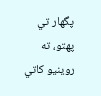پگهار تي پهتو، ته روينيو کاتي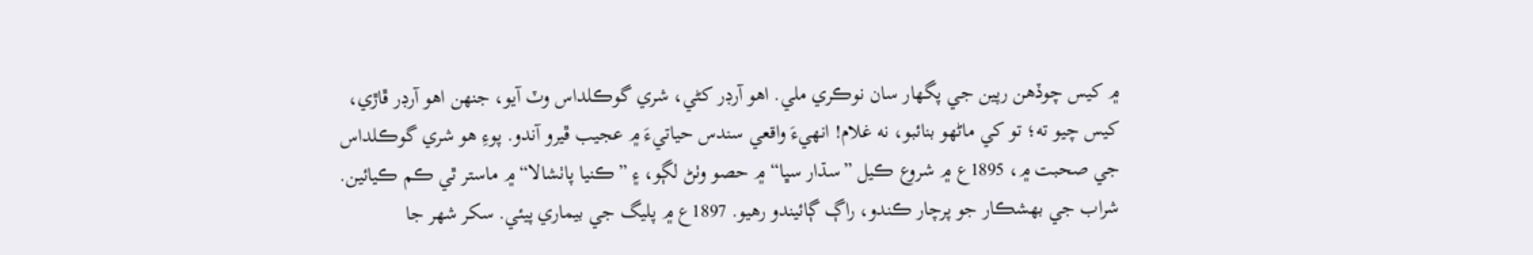۾ کيس چوڏهن رپين جي پگهار سان نوڪري ملي. اهو آرڊر کڻي، شري گوڪلداس وٽ آيو، جنهن اهو آرڊر ڦاڙي، کيس چيو ته؛ تو کي ماڻهو بنائبو، نه غلام! انهيءَ واقعي سندس حياتيءَ ۾ عجيب ڦيرو آندو. پوءِ هو شري گوڪلداس جي صحبت ۾، 1895ع ۾ شروع ڪيل ”سڌار سڀا“ ۾ حصو وٺڻ لڳو، ۽ ”ڪنيا پاٺشالا“ ۾ ماستر ٿي ڪم ڪيائين. شراب جي بهشڪار جو پرچار ڪندو، راڳ ڳائيندو رهيو. 1897ع ۾ پليگ جي بيماري پيئي. سکر شهر جا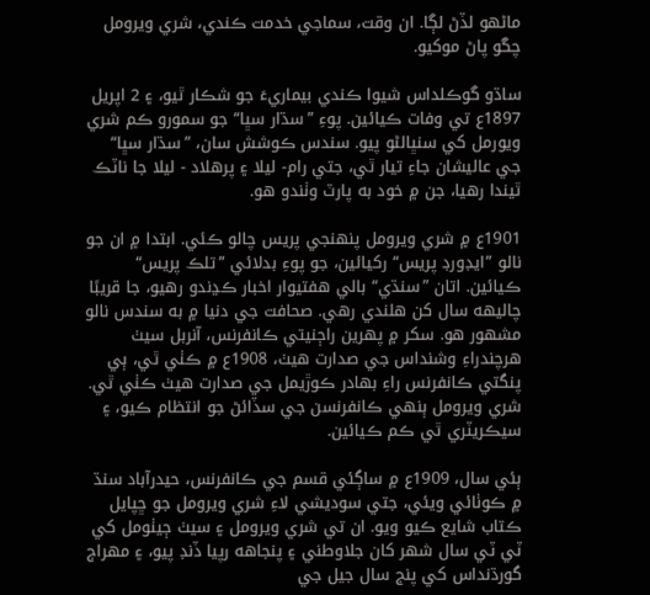ماڻهو لڏڻ لڳا. ان وقت، سماجي خدمت ڪندي، شري ويرومل چڱو پاڻ موکيو.

ساڌو گوڪلداس شيوا ڪندي بيماريءَ جو شڪار ٿيو، ۽ 2 اپريل 1897ع تي وفات ڪيائين. پوءِ ”سڌار سڀا“ جو سمورو ڪم شري ويورمل کي سنڀالڻو پيو. سندس ڪوشش سان، ”سڌار سڀا“ جي عاليشان جاءِ تيار ٿي، جتي رام- ليلا ۽ پرهلاد - ليلا جا ناٽڪ ٿيندا رهيا، جن ۾ خود به پارٽ وٺندو هو.

1901ع ۾ شري ويرومل پنهنجي پريس چالو ڪئي. ابتدا ۾ ان جو نالو ”ايڊورڊ پريس“ رکيائين، جو پوءِ بدلائي ”تلڪ پريس“ ڪيائين. اتان ”سنڌي“ بالي هفتيوار اخبار ڪڍندو رهيو، جا قريبًا چاليهه سال کن هلندي رهي. صحافت جي دنيا ۾ به سندس نالو مشهور هو. سکر ۾ پهرين راڄنيتي ڪانفرنس، آنربل سيٺ هرچندراءِ وشنداس جي صدارت هيٺ، 1908ع ۾ ڪٺي ٿي، ٻي پنگتي ڪانفرنس راءِ بهادر ڪوڙيمل جي صدارت هيٺ ڪٺي ٿي. شري ويرومل ٻنهي ڪانفرنسن جي سڏائڻ جو انتظام ڪيو، ۽ سيڪريٽري ٿي ڪم ڪيائين.

ٻئي سال، 1909ع ۾ ساڳئي قسم جي ڪانفرنس، حيدرآباد سنڌ ۾ ڪوٺائي ويئي، جتي سوديشي لاءِ شري ويرومل جو ڇپايل ڪتاب شايع ڪيو ويو. ان تي شري ويرومل ۽ سيٺ ڄيٺومل کي ٽي ٽي سال شهر کان جلاوطني ۽ پنجاهه رپيا ڏنڊ پيو، ۽ مهراج گورڌنداس کي پنج سال جيل جي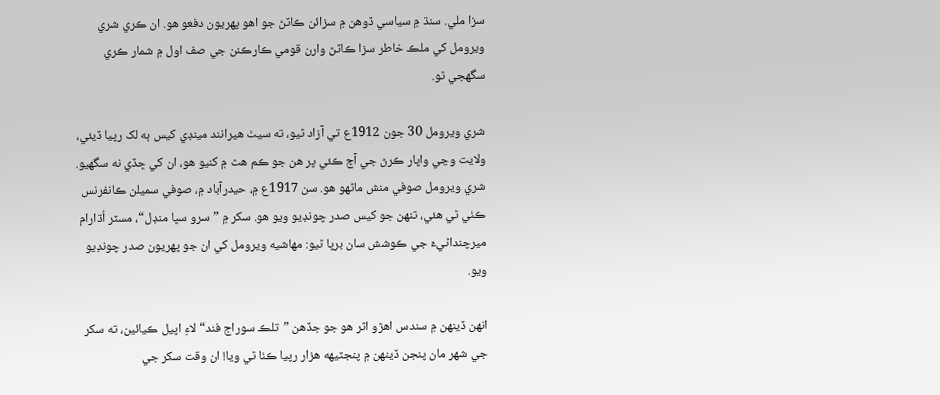سزا ملي. سنڌ ۾ سياسي ڏوهن ۾ سزائن ڪاٽڻ جو اهو پهريون دفعو هو. ان ڪري شري ويرومل کي ملڪ خاطر سزا ڪاٽڻ وارن قومي ڪارڪنن جي صف اول ۾ شمار ڪري سگهجي ٿو.

شري ويرومل 30 جون 1912ع تي آزاد ٿيو، ته سيٺ هيرانند مينڊي کيس ٻه لک رپيا ڏيئي، ولايت وڃي واپار ڪرڻ جي آڇ ڪئي پر هن جو ڪم هٿ ۾ کنيو هو، ان کي ڇڏي نه سگهيو. شري ويرومل صوفي منش ماڻهو هو. سن 1917ع ۾، حيدرآباد ۾، صوفي سميلن ڪانفرنس ڪٺي ٿي هئي، تنهن جو کيس صدر چونڊيو ويو هو. سکر ۾ ”سرو سڀا منڊل“، مسٽر اُڌارام ميرچنداڻيءَ جي ڪوشش سان برپا ٿيو: مهاشيه ويرومل کي ان جو پهريون صدر چونڊيو ويو.

انهن ڏينهن ۾ سندس اهڙو اثر هو جو جڏهن ”تلڪ سوراج فند“ لاءِ اپيل ڪيائين، ته سکر جي شهر مان پنجن ڏينهن ۾ پنجٽيهه هزار رپيا ڪٺا ٿي ويا! ان وقت سکر جي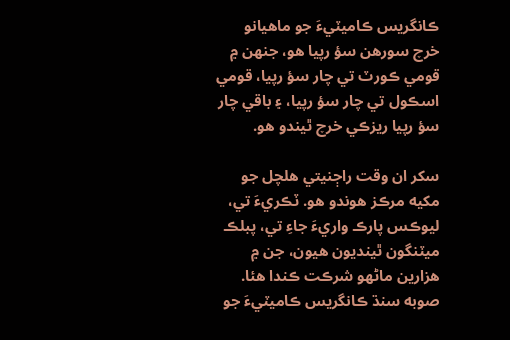ڪانگريس ڪاميٽيءَ جو ماهيانو خرچ سورهن سؤ رپيا هو، جنهن ۾ قومي ڪورٽ تي چار سؤ رپيا، قومي اسڪول تي چار سؤ رپيا، ۽ باقي چار سؤ رپيا ريزڪي خرچ ٿيندو هو.

سکر ان وقت راڄنيتي هلچل جو مکيه مرڪز هوندو هو. ٽڪريءَ تي، ليوڪس پارڪ واريءَ جاءِ تي، پبلڪ ميٽنگون ٿينديون هيون، جن ۾ هزارين ماڻهو شرڪت ڪندا هئا. صوبه سنڌ ڪانگريس ڪاميٽيءَ جو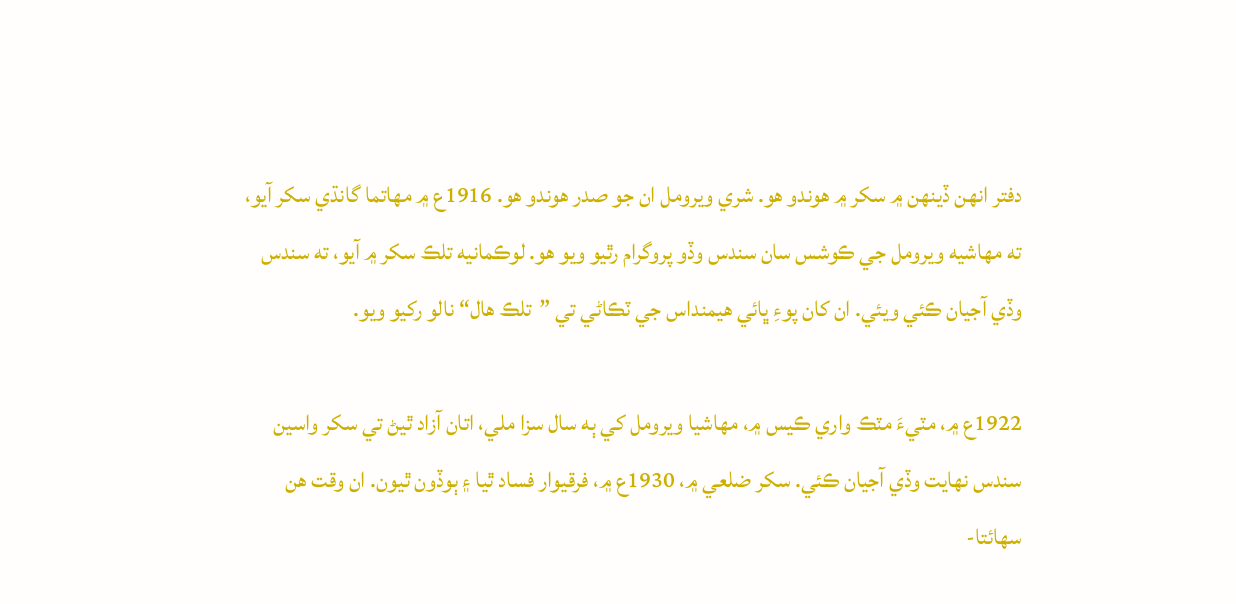دفتر انهن ڏينهن ۾ سکر ۾ هوندو هو. شري ويرومل ان جو صدر هوندو هو. 1916ع ۾ مهاتما گانڌي سکر آيو، ته مهاشيه ويرومل جي ڪوشس سان سندس وڏو پروگرام رٿيو ويو هو. لوڪمانيه تلڪ سکر ۾ آيو، ته سندس وڏي آجيان ڪئي ويئي. ان کان پوءِ ڀائي هيمنداس جي ٽڪاڻي تي ”تلڪ هال“ نالو رکيو ويو.

1922ع ۾، مٽيءَ مٽڪ واري ڪيس ۾، مهاشيا ويرومل کي ٻه سال سزا ملي، اتان آزاد ٿيڻ تي سکر واسين سندس نهايت وڏي آجيان ڪئي. سکر ضلعي ۾، 1930ع ۾، فرقيوار فساد ٿيا ۽ ٻوڏون ٿيون. ان وقت هن سهائتا-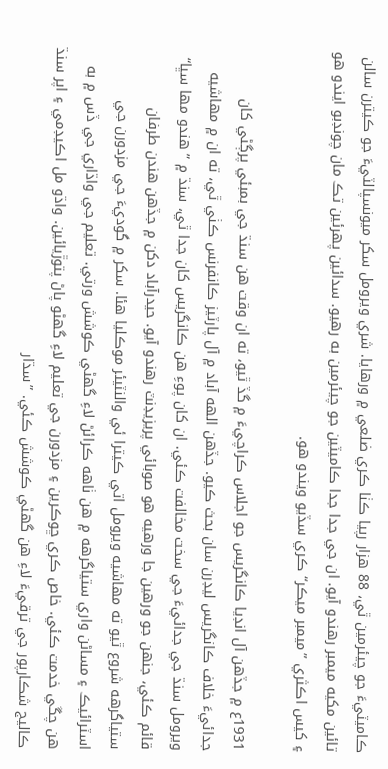ڪاميٽيءَ جو چيئرمين ٿي، 88 هزار رپيا ڪٺا ڪري ضلعي ۾ ورهايا. شري ويرومل سکر ميونسپالٽيءَ جو ڪيترن سالن تائين مکيه ميمبر رهندو آيو. ان جي جدا جدا ڪاميٽين جو چيئرمين به رهيو. سدائين پهرئين تڪ مان چونڊبو ايندو هو ۽ کيس اڪثري ”ميمبر ميڪر“ ڪري سڏيو ويندو هو.

1931ع ۾ جڏهن آل انڊيا ڪانگريس جو اجلاس ڪراچيءَ ۾ گڏ ٿيو، ته ان وقت هن سنڌ جي بمبئي پرڳڻي کان جدائيءَ خلاف ڪانگريس ليڊرن سان بحث ڪيو. جڏهن الهه آباد ۾ آل پارٽيز ڪانفرنس ڪٺي ٿي، ته ان ۾ مهاشيه ويرومل سنڌ جي جدائيءَ جي سخت مخالفت ڪئي. ان کان پوءِ هن ڪانگريس کان جدا ٿي، سنڌ ۾ ”هندو مها سڀا“ قائم ڪئي، جنهن جو ورهين جا ورهيه هو صوبائي پريزيڊنٽ رهندو آيو. حيدرآباد دکن ۾ جڏهن هندن طرفان ستياگرهه شروع ٿيو ته مهاشيه ويرومل اتي ڪيترا ئي والنٽيئر موڪليا هئا. سکر ۾ گوديءَ جي مزدورن جي اسٽرائيڪ ۽ مساڻن واري ستياگرهه ۾ هن ٺاهه ڪرائڻ لاءِ گهڻي ڪوشش ورتي. تعليم جي واڌاري جي ڏس ۾ به هن چڱي خدمت ڪئي. خاص ڪري ڇوڪرين ۽ مزدورن جي تعليم لاءِ گهڻو پاڻ پتوڙيائين. واڌو مل اڪيڊمي ۽ اپر سنڌ ڪاليج شڪارپور جي ترقيءَ لاءِ هن گهڻي ڪوشش ڪئي. ”سڌار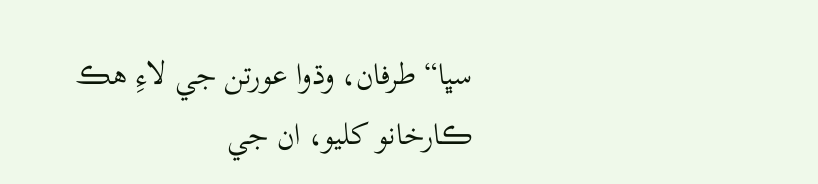سڀا“ طرفان، وڌوا عورتن جي لاءِ هڪ ڪارخانو کليو، ان جي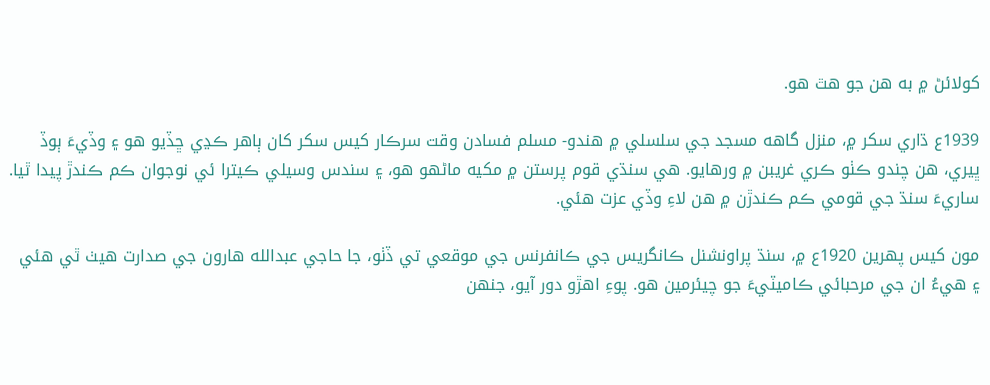کولائڻ ۾ به هن جو هٿ هو.

1939ع ڌاري سکر ۾، منزل گاهه مسجد جي سلسلي ۾ هندو- مسلم فسادن وقت سرڪار کيس سکر کان ٻاهر ڪڍي ڇڏيو هو ۽ وڏيءَ ٻوڏ ڀيري، هن چندو ڪٺو ڪري غريبن ۾ ورهايو. هي سنڌي قوم پرستن ۾ مکيه ماڻهو هو، ۽ سندس وسيلي ڪيترا ئي نوجوان ڪم ڪندڙ پيدا ٿيا. ساريءَ سنڌ جي قومي ڪم ڪندڙن ۾ هن لاءِ وڏي عزت هئي.

مون کيس پهرين 1920ع ۾، سنڌ پراونشنل ڪانگريس جي ڪانفرنس جي موقعي تي ڏٺو، جا حاجي عبدالله هارون جي صدارت هيٺ ٿي هئي ۽ هيءُ ان جي مرحبائي ڪاميٽيءَ جو چيئرمين هو. پوءِ اهڙو دور آيو، جنهن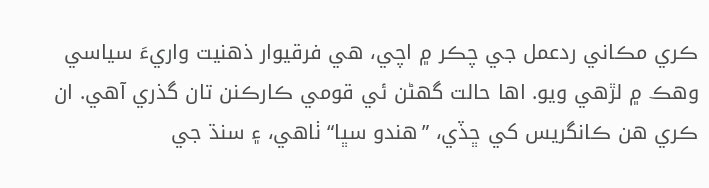ڪري مڪاني ردعمل جي چڪر ۾ اچي، هي فرقيوار ذهنيت واريءَ سياسي وهڪ ۾ لڙهي ويو. اها حالت گهڻن ئي قومي ڪارڪنن تان گذري آهي. ان ڪري هن ڪانگريس کي ڇڏي، ”هندو سڀا“ ٺاهي، ۽ سنڌ جي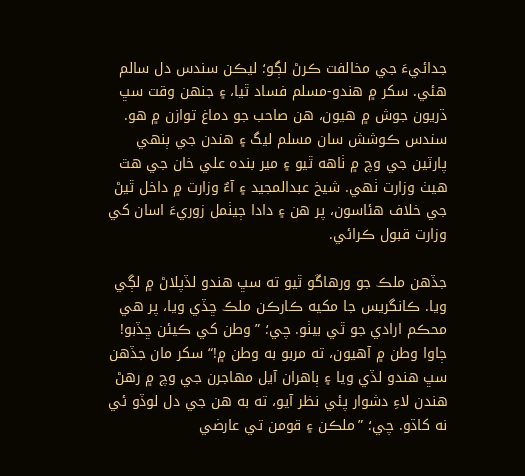جدائيءَ جي مخالفت ڪرڻ لڳو؛ ليڪن سندس دل سالم هئي. سکر ۾ هندو-مسلم فساد ٿيا، ۽ جنهن وقت سڀ ڌريون جوش ۾ هيون، هن صاحب جو دماغ توازن ۾ هو. سندس ڪوشش سان مسلم ليگ ۽ هندن جي ٻنهي پارٽين جي وچ ۾ ٺاهه ٿيو ۽ مير بنده علي خان جي هٿ هيٺ وزارت ٺهي. شيخ عبدالمجيد ۽ آءٌ وزارت ۾ داخل ٿيڻ جي خلاف هئاسون، پر هن ۽ دادا ڄيٺمل زوريءَ اسان کي وزارت قبول ڪرائي.

جڏهن ملڪ جو ورهاڱو ٿيو ته سڀ هندو لڏپلاڻ ۾ لڳي ويا. ڪانگريس جا مکيه ڪارڪن ملڪ ڇڏي ويا، پر هي محڪم ارادي جو ٿي بيٺو. چي؛ ”وطن کي ڪيئن ڇڏبو! ڄاوا وطن ۾ آهيون، ته مربو به وطن ۾!“ سکر مان جڏهن سڀ هندو لڏي ويا ۽ ٻاهران آيل مهاجرن جي وچ ۾ رهڻ هندن لاءِ دشوار پئي نظر آيو، ته به هن جي دل لوڏو ئي نه کاڌو. چي؛ ”ملڪن ۽ قومن تي عارضي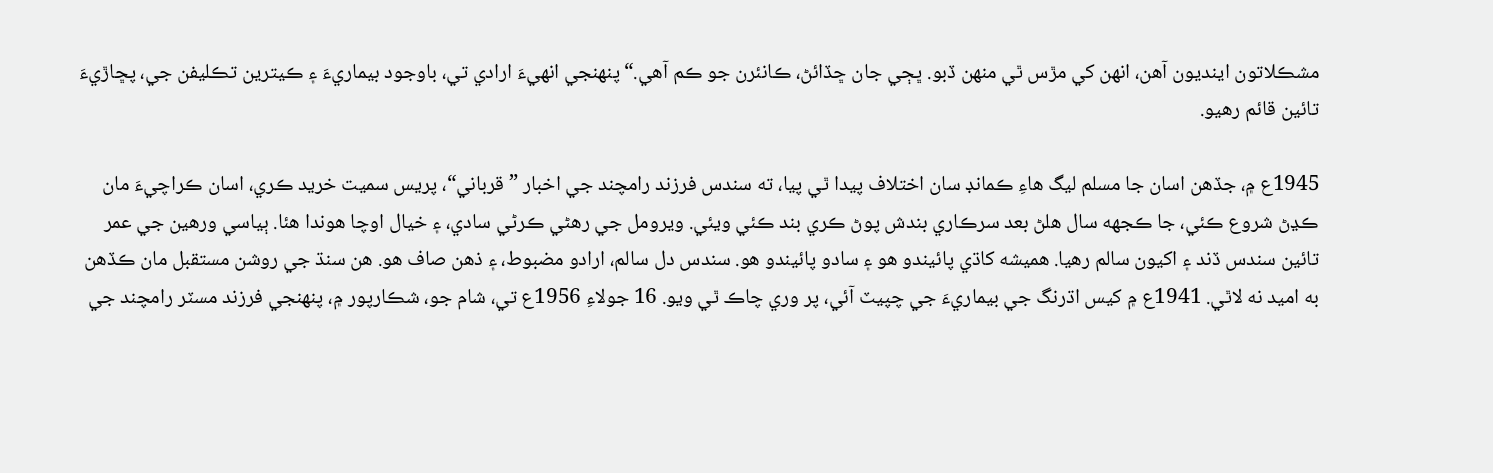مشڪلاتون اينديون آهن، انهن کي مڙس ٿي منهن ڏبو. ڀڄي جان ڇڏائڻ، ڪانئرن جو ڪم آهي.“ پنهنجي انهيءَ ارادي تي، باوجود بيماريءَ ۽ ڪيترين تڪليفن جي، پڇاڙيءَ تائين قائم رهيو.

1945ع ۾، جڏهن اسان جا مسلم ليگ هاءِ ڪمانڊ سان اختلاف پيدا ٿي پيا، ته سندس فرزند رامچند جي اخبار ”قرباني“، پريس سميت خريد ڪري، اسان ڪراچيءَ مان ڪڍڻ شروع ڪئي، جا ڪجهه سال هلڻ بعد سرڪاري بندش پوڻ ڪري بند ڪئي ويئي. ويرومل جي رهڻي ڪرڻي سادي، ۽ خيال اوچا هوندا هئا. ٻياسي ورهين جي عمر تائين سندس ڏند ۽ اکيون سالم رهيا. هميشه کاڌي پائيندو هو ۽ سادو پائيندو هو. سندس دل سالم، ارادو مضبوط، ۽ ذهن صاف هو. هن سنڌ جي روشن مستقبل مان ڪڏهن به اميد نه لاٿي. 1941ع ۾ کيس اڌرنگ جي بيماريءَ جي چپيٽ آئي، پر وري چاڪ ٿي ويو. 16 جولاءِ 1956ع تي، شام جو، شڪارپور ۾، پنهنجي فرزند مسٽر رامچند جي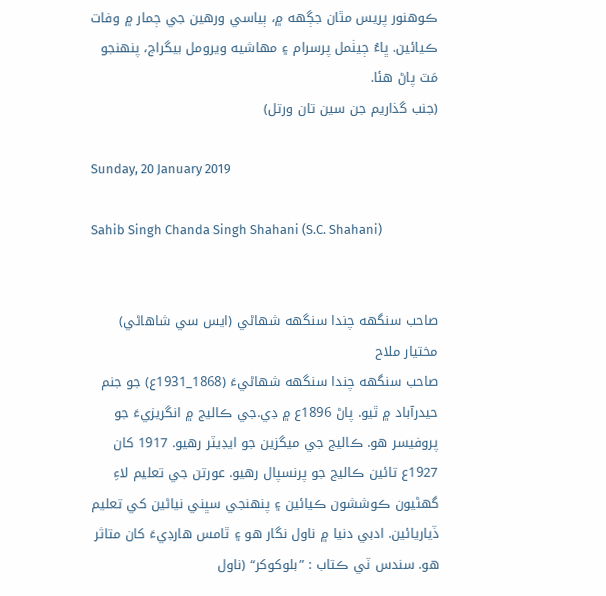ڪوهنور پريس مٿان جڳهه ۾، ٻياسي ورهين جي ڄمار ۾ وفات ڪيائين. ڀاءُ ڄيٺمل پرسرام ۽ مهاشيه ويرومل بيگراج، پنهنجو مَٽ پاڻ هئا.
(جنب گذاريم جن سين تان ورتل)

Sunday, 20 January 2019

Sahib Singh Chanda Singh Shahani (S.C. Shahani)


صاحب سنگهه چندا سنگهه شهاڻي (ايس سي شاهاڻي)
مختيار ملاح
صاحب سنگهه چندا سنگهه شهاڻيءَ (1868_1931ع) جو جنم حيدرآباد ۾ ٿيو. پاڻ 1896ع ۾ ڊي.جي ڪاليج ۾ انگريزيءَ جو پروفيسر هو. ڪاليج جي ميگزين جو ايڊيٽر رهيو. 1917 کان 1927ع تائين ڪاليج جو پرنسپال رهيو. عورتن جي تعليم لاءِ گهڻيون ڪوششون ڪيائين ۽ پنهنجي سڀني نياڻين کي تعليم ڏياريائين. ادبي دنيا ۾ ناول نگار هو ۽ ٿامس هارڊيءَ کان متاثر هو. سندس ٽي ڪتاب : ”بلوکوکر“ (ناول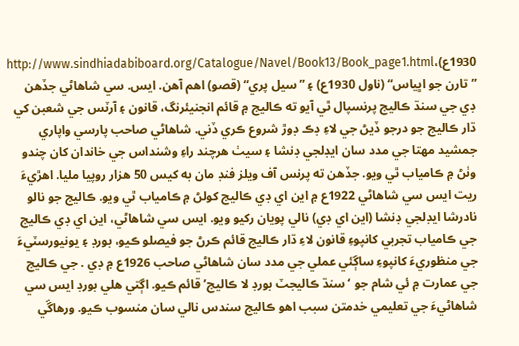1930ع)،http://www.sindhiadabiboard.org/Catalogue/Navel/Book13/Book_page1.html ”تارن جو اڀياس“ (ناول 1930ع) ۽ ”سيل پري“ (قصو) اهم آهن. ايس. سي شاهاڻي جڏهن ڊي جي سنڌ ڪاليج پرنسپال ٿي آيو ته ڪاليج ۾ قائم انجنيئرنگ، قانون ۽ آرٽس جي شعبن کي ڌار ڪاليج جو درجو ڏيڻ جي لاءِ ڊڪ ڊوڙ شروع ڪري ڏني. شاهاڻي صاحب پارسي واپاري جمشيد مهتا جي مدد سان ايڊلجي ڊنشا ۽ سيٺ هرچند راءِ وشنداس جي خاندان کان چندو وٺڻ ۾ ڪامياب ٿي ويو. جڏهن ته پرنس آف ويلز فنڊ مان به کيس 50 هزار روپيا مليا. اهڙيءَ ريت ايس سي شاهاڻي 1922ع ۾ اين اي ڊي ڪاليج کولڻ ۾ ڪامياب ٿي ويو. ڪاليج جو نالو نادرشا ايڊلجي ڊنشا (اين اي ڊي) نالي پويان رکيو ويو. ايس سي شاهاڻي، اين اي ڊي ڪاليج جي ڪامياب تجربي کانپوءِ قانون لاءِ ڌار ڪاليج قائم ڪرڻ جو فيصلو ڪيو، بورڊ ۽ يونيورسٽيءَ جي منظوريءَ کانپوءِ ساڳئي عملي جي مدد سان شاهاڻي صاحب 1926ع ۾ ڊي . جي ڪاليج جي عمارت ۾ ئي شام جو ‘سنڌ ڪاليجٽ بورڊ لا ڪاليج’ قائم ڪيو. اڳتي هلي بورڊ ايس سي شاهاڻيءَ جي تعليمي خدمتن سبب اهو ڪاليج سندس نالي سان منسوب ڪيو. ورهاڱي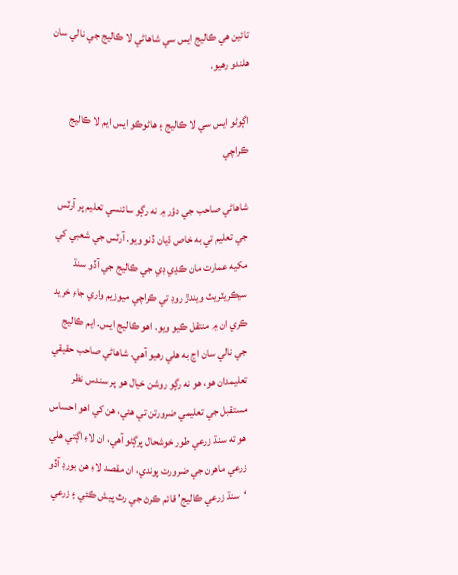تائين هي ڪاليج ايس سي شاهاڻي لا ڪاليج جي نالي سان هلندو رهيو.

اڳوڻو ايس سي لا ڪاليج ۽ هاڻوڪو ايس ايم لا ڪاليج ڪراچي

شاهاڻي صاحب جي دؤر ۾ نه رڳو سائنسي تعليم پر آرٽس جي تعليم تي به خاص ڌيان ڏنو ويو. آرٽس جي شعبي کي مکيه عمارت مان ڪڍي ڊي جي ڪاليج جي آڏو سنڌ سيڪريٽريٽ ويندڙ روڊ تي ڪراچي ميوزيم واري جاءِ خريد ڪري ان ۾ منتقل ڪيو ويو. اهو ڪاليج ايس. ايم ڪاليج جي نالي سان اڃ به هلي رهيو آهي. شاهاڻي صاحب حقيقي تعليمدان هو، هو نه رڳو روشن خيال هو پر سندس نظر مستقبل جي تعليمي ضرورتن تي هئي، هن کي اهو احساس هو ته سنڌ زرعي طور خوشحال پرڳڻو آهي، ان لاءِ اڳتي هلي زرعي ماهرن جي ضرورت پوندي، ان مقصد لاءِ هن بورڊ آڏو ‘سنڌ زرعي ڪاليج’ قائم ڪرڻ جي رٿ پيش ڪئي ۽ زرعي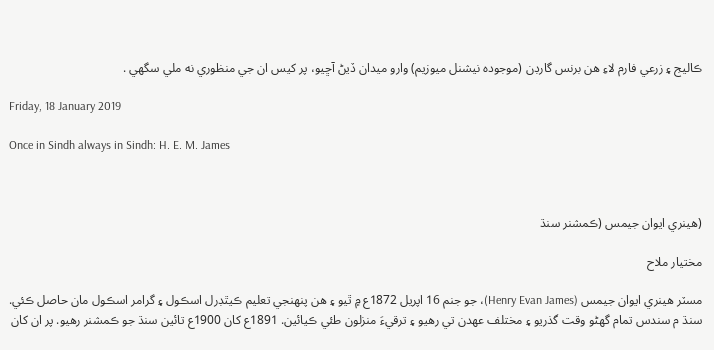ڪاليج ۽ زرعي فارم لاءِ هن برنس گارڊن (موجوده نيشنل ميوزيم) وارو ميدان ڏيڻ آڇيو، پر کيس ان جي منظوري نه ملي سگهي .

Friday, 18 January 2019

Once in Sindh always in Sindh: H. E. M. James



(هينري ايوان جيمس (ڪمشنر سنڌ

مختيار ملاح

مسٽر هينري ايوان جيمس (Henry Evan James)، جو جنم 16 اپريل 1872ع ۾ ٿيو ۽ هن پنهنجي تعليم ڪيٿڊرل اسڪول ۽ گرامر اسڪول مان حاصل ڪئي. سنڌ م سندس تمام گهڻو وقت گذريو ۽ مختلف عهدن تي رهيو ۽ ترقيءَ منزلون طئي ڪيائين. 1891ع کان 1900ع تائين سنڌ جو ڪمشنر رهيو. پر ان کان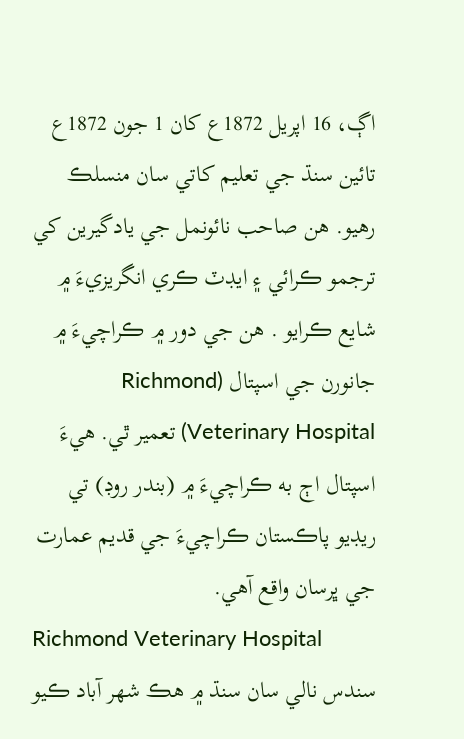اڳ، 16 اپريل 1872ع کان 1 جون 1872ع تائين سنڌ جي تعليم کاتي سان منسلڪ رهيو. هن صاحب نائونمل جي يادگيرين کي ترجمو ڪرائي ۽ ايڊٽ ڪري انگريزيءَ ۾ شايع ڪرايو . هن جي دور ۾ ڪراچيءَ ۾ جانورن جي اسپتال (Richmond Veterinary Hospital) تعمير ٿي. هيءَ اسپتال اڄ به ڪراچيءَ ۾ (بندر روڊ) تي ريڊيو پاڪستان ڪراچيءَ جي قديم عمارت جي ڀرسان واقع آهي.
Richmond Veterinary Hospital
سندس نالي سان سنڌ ۾ هڪ شهر آباد ڪيو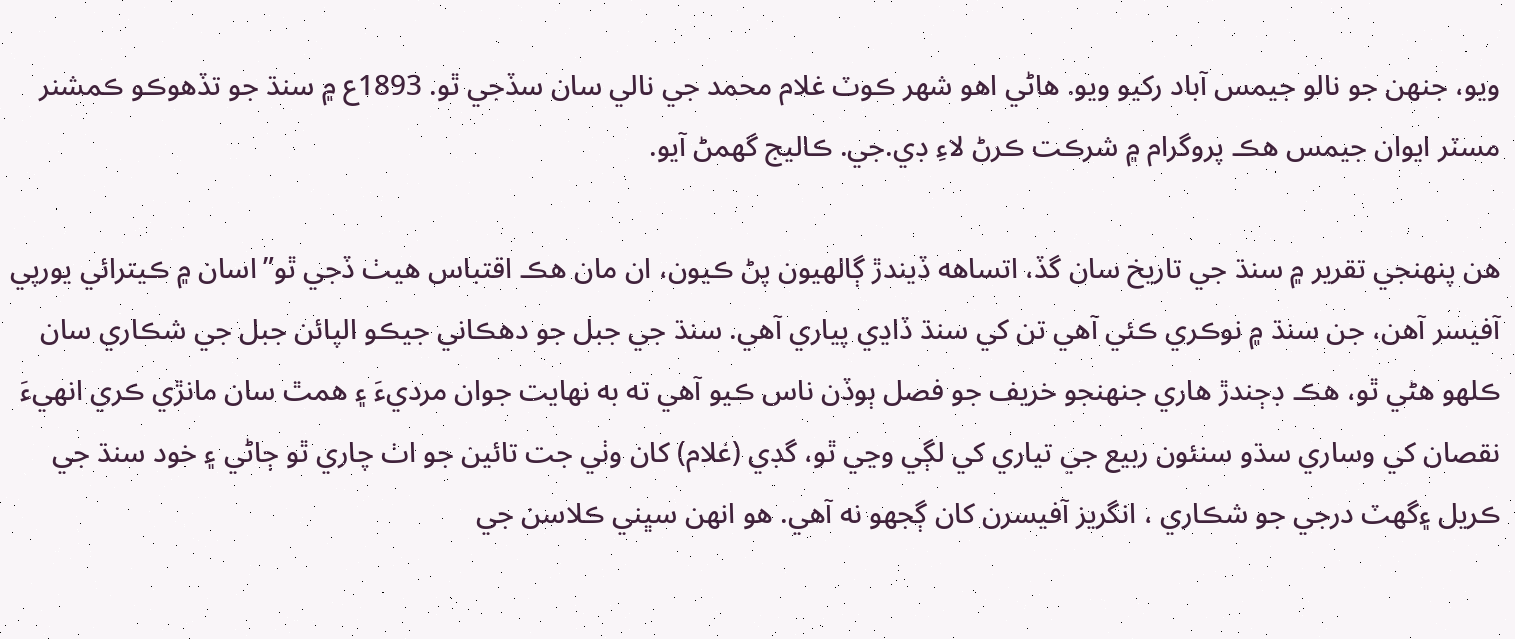ويو، جنهن جو نالو جيمس آباد رکيو ويو. هاڻي اهو شهر ڪوٽ غلام محمد جي نالي سان سڏجي ٿو. 1893ع ۾ سنڌ جو تڏهوڪو ڪمشنر مسٽر ايوان جيمس هڪ پروگرام ۾ شرڪت ڪرڻ لاءِ ڊي.جي. ڪاليج گهمڻ آيو.

هن پنهنجي تقرير ۾ سنڌ جي تاريخ سان گڏ، اتساهه ڏيندڙ ڳالهيون پڻ ڪيون، ان مان هڪ اقتباس هيٺ ڏجي ٿو”اسان ۾ ڪيترائي يورپي آفيسر آهن، جن سنڌ ۾ نوڪري ڪئي آهي تن کي سنڌ ڏاڍي پياري آهي. سنڌ جي جبل جو دهڪاني جيڪو الپائن جبل جي شڪاري سان ڪلهو هڻي ٿو، هڪ ڊڄندڙ هاري جنهنجو خريف جو فصل ٻوڏن ناس ڪيو آهي ته به نهايت جوان مرديءَ ۽ همٿ سان مانڙي ڪري انهيءَ نقصان کي وساري سڌو سنئون ربيع جي تياري کي لڳي وڃي ٿو، گڊي (غلام) کان وٺي جت تائين جو اٺ چاري ٿو ڄاڻي ۽ خود سنڌ جي ڪريل ۽گهٽ درجي جو شڪاري ، انگريز آفيسرن کان ڳجهو نه آهي. هو انهن سڀني ڪلاسن جي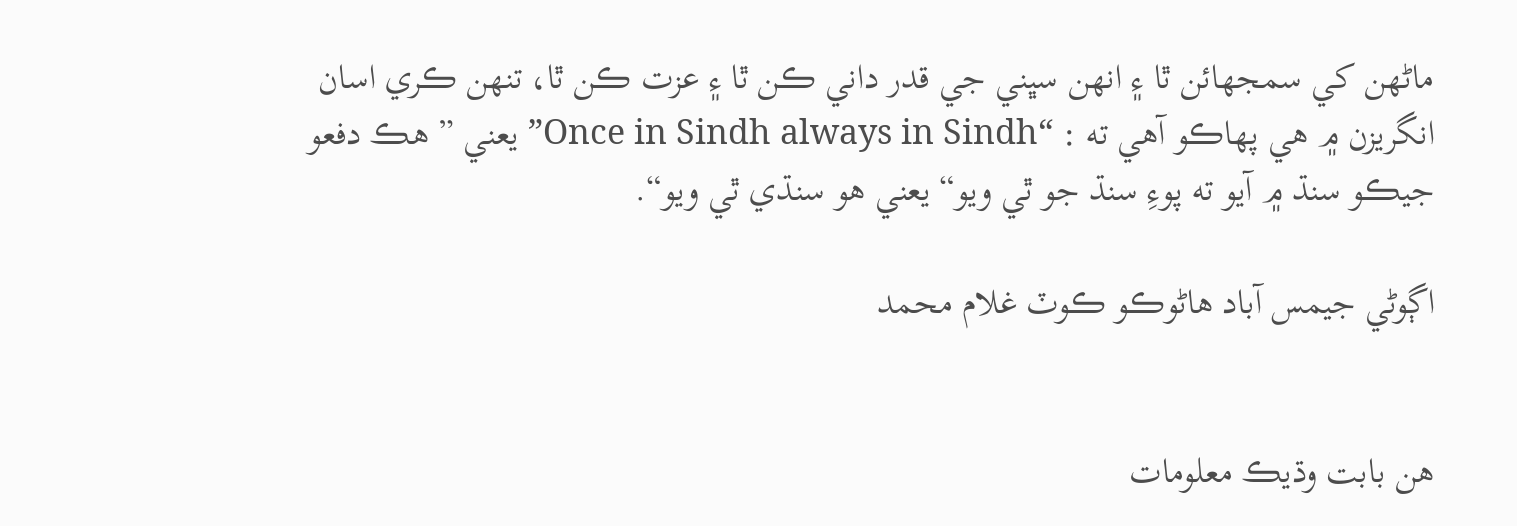ماڻهن کي سمجهائن ٿا ۽ انهن سڀني جي قدر داني ڪن ٿا ۽ عزت ڪن ٿا، تنهن ڪري اسان انگريزن ۾ هي پهاڪو آهي ته : “Once in Sindh always in Sindh” يعني ” هڪ دفعو جيڪو سنڌ ۾ آيو ته پوءِ سنڌ جو ٿي ويو“ يعني هو سنڌي ٿي ويو“.

اڳوڻي جيمس آباد هاڻوڪو ڪوٽ غلام محمد


هن بابت وڌيڪ معلومات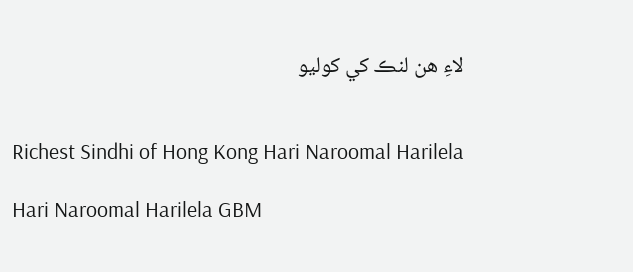لاءِ هن لنڪ کي کوليو


Richest Sindhi of Hong Kong Hari Naroomal Harilela

Hari Naroomal Harilela GBM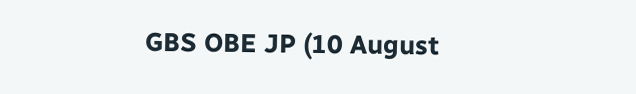GBS OBE JP (10 August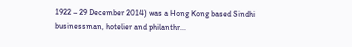1922 – 29 December 2014) was a Hong Kong based Sindhi businessman, hotelier and philanthr...